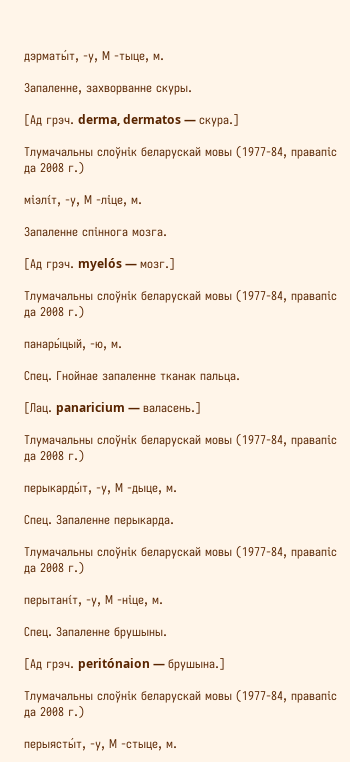дэрматы́т, ‑у, М ‑тыце, м.

Запаленне, захворванне скуры.

[Ад грэч. derma, dermatos — скура.]

Тлумачальны слоўнік беларускай мовы (1977-84, правапіс да 2008 г.)

міэлі́т, ‑у, М ‑ліце, м.

Запаленне спіннога мозга.

[Ад грэч. myelós — мозг.]

Тлумачальны слоўнік беларускай мовы (1977-84, правапіс да 2008 г.)

панары́цый, ‑ю, м.

Спец. Гнойнае запаленне тканак пальца.

[Лац. panaricium — валасень.]

Тлумачальны слоўнік беларускай мовы (1977-84, правапіс да 2008 г.)

перыкарды́т, ‑у, М ‑дыце, м.

Спец. Запаленне перыкарда.

Тлумачальны слоўнік беларускай мовы (1977-84, правапіс да 2008 г.)

перытані́т, ‑у, М ‑ніце, м.

Спец. Запаленне брушыны.

[Ад грэч. peritónaion — брушына.]

Тлумачальны слоўнік беларускай мовы (1977-84, правапіс да 2008 г.)

перыясты́т, ‑у, М ‑стыце, м.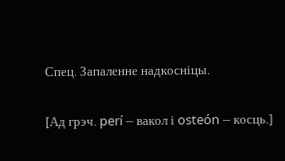Спец. Запаленне надкосніцы.

[Ад грэч. perí — вакол і osteón — косць.]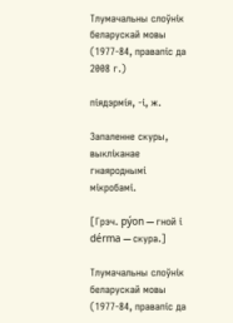Тлумачальны слоўнік беларускай мовы (1977-84, правапіс да 2008 г.)

піядэрмі́я, ‑і, ж.

Запаленне скуры, выкліканае гнаяроднымі мікробамі.

[Грэч. pýon — гной і dérma — скура.]

Тлумачальны слоўнік беларускай мовы (1977-84, правапіс да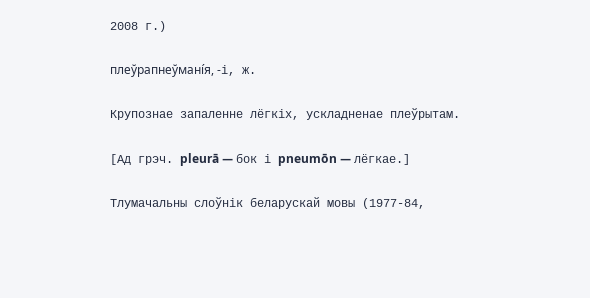2008 г.)

плеўрапнеўмані́я, ‑і, ж.

Крупознае запаленне лёгкіх, ускладненае плеўрытам.

[Ад грэч. pleurā — бок і pneumōn — лёгкае.]

Тлумачальны слоўнік беларускай мовы (1977-84,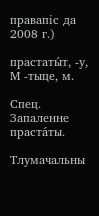правапіс да 2008 г.)

прастаты́т, ‑у, М ‑тыце, м.

Спец. Запаленне праста́ты.

Тлумачальны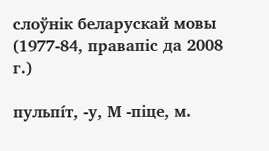слоўнік беларускай мовы (1977-84, правапіс да 2008 г.)

пульпі́т, ‑у, М ‑піце, м.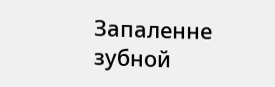Запаленне зубной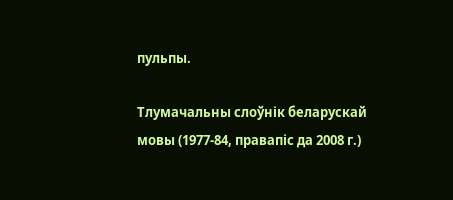пульпы.

Тлумачальны слоўнік беларускай мовы (1977-84, правапіс да 2008 г.)